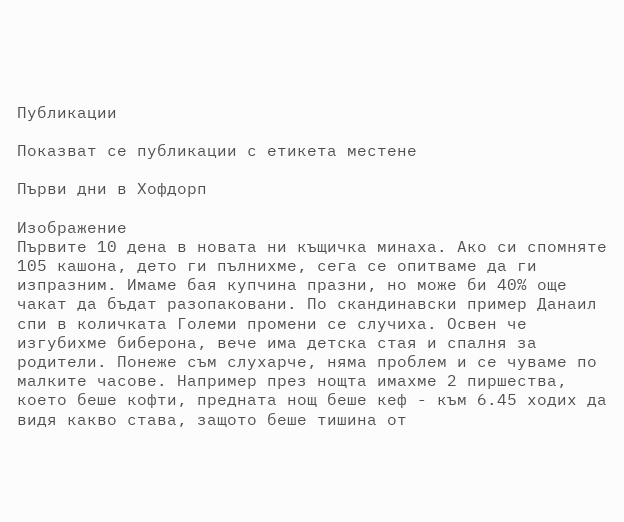Публикации

Показват се публикации с етикета местене

Първи дни в Хофдорп

Изображение
Първите 10 дена в новата ни къщичка минаха. Ако си спомняте 105 кашона, дето ги пълнихме, сега се опитваме да ги изпразним. Имаме бая купчина празни, но може би 40% още чакат да бъдат разопаковани. По скандинавски пример Данаил спи в количката Големи промени се случиха. Освен че изгубихме биберона, вече има детска стая и спалня за родители. Понеже съм слухарче, няма проблем и се чуваме по малките часове. Например през нощта имахме 2 пиршества, което беше кофти, предната нощ беше кеф - към 6.45 ходих да видя какво става, защото беше тишина от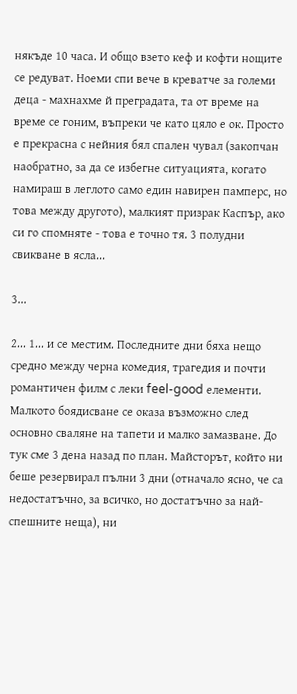някъде 10 часа. И общо взето кеф и кофти нощите се редуват. Ноеми спи вече в креватче за големи деца - махнахме й преградата, та от време на време се гоним, въпреки че като цяло е ок. Просто е прекрасна с нейния бял спален чувал (закопчан наобратно, за да се избегне ситуацията, когато намираш в леглото само един навирен памперс, но това между другото), малкият призрак Каспър, ако си го спомняте - това е точно тя. 3 полудни свикване в ясла...

3...

2... 1... и се местим. Последните дни бяха нещо средно между черна комедия, трагедия и почти романтичен филм с леки feel-good елементи. Малкото боядисване се оказа възможно след основно сваляне на тапети и малко замазване. До тук сме 3 дена назад по план. Майсторът, който ни беше резервирал пълни 3 дни (отначало ясно, че са недостатъчно, за всичко, но достатъчно за най-спешните неща), ни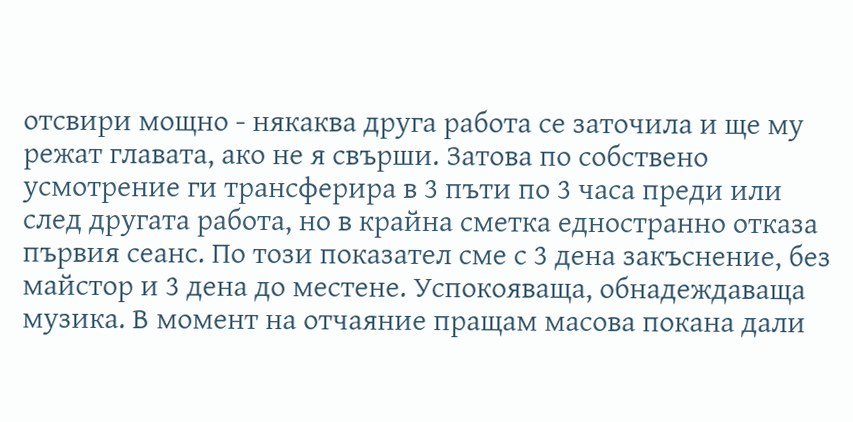отсвири мощно - някаква друга работа се заточила и ще му режат главата, ако не я свърши. Затова по собствено усмотрение ги трансферира в 3 пъти по 3 часа преди или след другата работа, но в крайна сметка едностранно отказа първия сеанс. По този показател сме с 3 дена закъснение, без майстор и 3 дена до местене. Успокояваща, обнадеждаваща музика. В момент на отчаяние пращам масова покана дали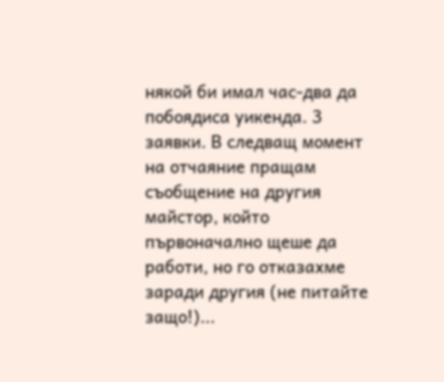някой би имал час-два да побоядиса уикенда. 3 заявки. В следващ момент на отчаяние пращам съобщение на другия майстор, който първоначално щеше да работи, но го отказахме заради другия (не питайте защо!)...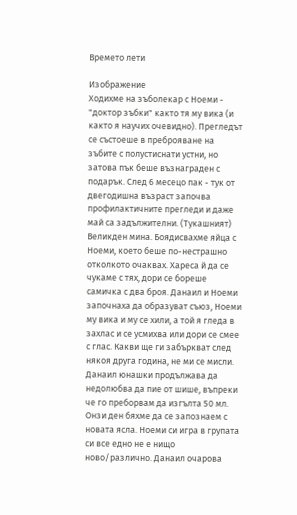Времето лети

Изображение
Ходихме на зъболекар с Ноеми - "доктор зъбки" както тя му вика (и както я научих очевидно). Прегледът се състоеше в преброяване на зъбите с полустиснати устни, но затова пък беше възнаграден с подарък. След 6 месецо пак - тук от двегодишна възраст започва профилактичните прегледи и даже май са задължителни. (Тукашният) Великден мина. Боядисвахме яйца с Ноеми, което беше по-нестрашно отколкото очаквах. Хареса й да се чукаме с тях, дори се бореше самичка с два броя. Данаил и Ноеми започнаха да образуват съюз, Ноеми му вика и му се хили, а той я гледа в захлас и се усмихва или дори се смее с глас. Какви ще ги забъркват след някоя друга година, не ми се мисли. Данаил юнашки продължава да недолюбва да пие от шише, въпреки че го преборвам да изгълта 50 мл. Онзи ден бяхме да се запознаем с новата ясла. Ноеми си игра в групата си все едно не е нищо ново/различно. Данаил очарова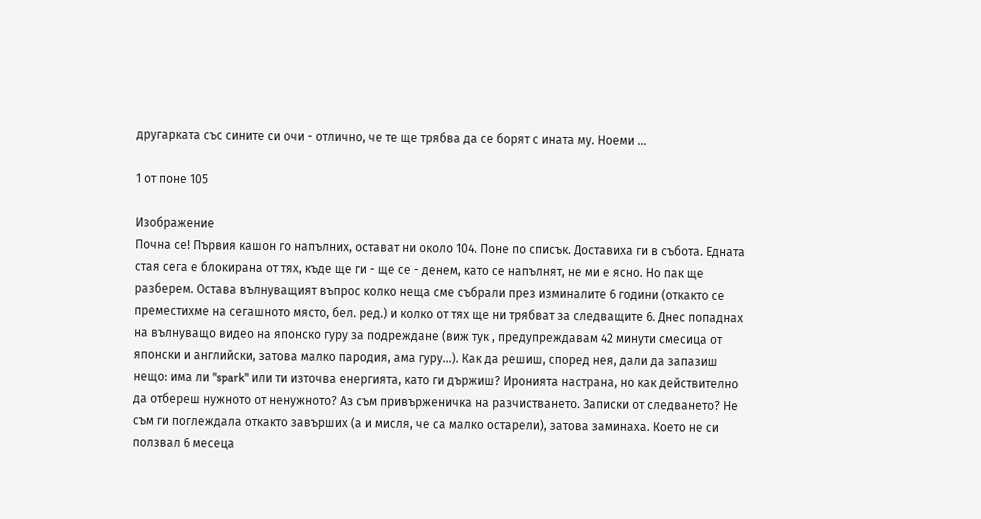другарката със сините си очи - отлично, че те ще трябва да се борят с ината му. Ноеми ...

1 от поне 105

Изображение
Почна се! Първия кашон го напълних, остават ни около 104. Поне по списък. Доставиха ги в събота. Едната стая сега е блокирана от тях, къде ще ги - ще се - денем, като се напълнят, не ми е ясно. Но пак ще разберем. Остава вълнуващият въпрос колко неща сме събрали през изминалите 6 години (откакто се преместихме на сегашното място, бел. ред.) и колко от тях ще ни трябват за следващите 6. Днес попаднах на вълнуващо видео на японско гуру за подреждане (виж тук , предупреждавам 42 минути смесица от японски и английски, затова малко пародия, ама гуру...). Как да решиш, според нея, дали да запазиш нещо: има ли "spark" или ти източва енергията, като ги държиш? Иронията настрана, но как действително да отбереш нужното от ненужното? Аз съм привърженичка на разчистването. Записки от следването? Не съм ги поглеждала откакто завърших (а и мисля, че са малко остарели), затова заминаха. Което не си ползвал 6 месеца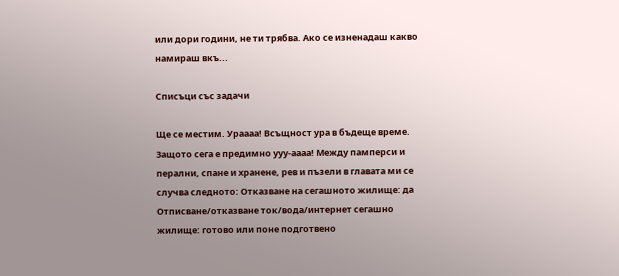или дори години, не ти трябва. Ако се изненадаш какво намираш вкъ...

Списъци със задачи

Ще се местим. Ураааа! Всъщност ура в бъдеще време. Защото сега е предимно ууу-аааа! Между памперси и перални, спане и хранене, рев и пъзели в главата ми се случва следното: Отказване на сегашното жилище: да Отписване/отказване ток/вода/интернет сегашно жилище: готово или поне подготвено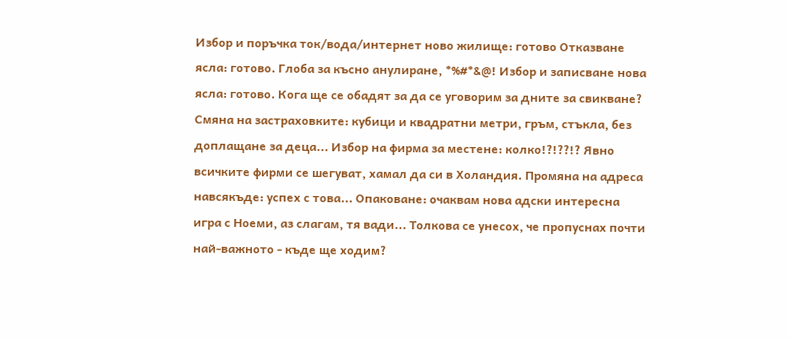Избор и поръчка ток/вода/интернет ново жилище: готово Отказване ясла: готово. Глоба за късно анулиране, *%#*&@! Избор и записване нова ясла: готово. Кога ще се обадят за да се уговорим за дните за свикване? Смяна на застраховките: кубици и квадратни метри, гръм, стъкла, без доплащане за деца... Избор на фирма за местене: колко!?!??!? Явно всичките фирми се шегуват, хамал да си в Холандия. Промяна на адреса навсякъде: успех с това... Опаковане: очаквам нова адски интересна игра с Ноеми, аз слагам, тя вади... Толкова се унесох, че пропуснах почти най-важното - къде ще ходим?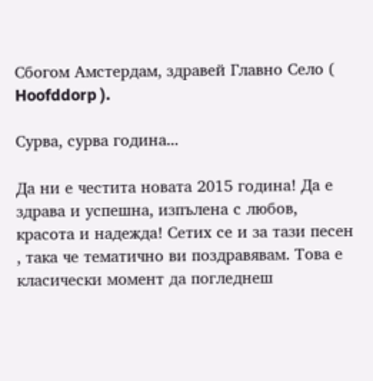Сбогом Амстердам, здравей Главно Село ( Hoofddorp ).

Сурва, сурва година...

Да ни е честита новата 2015 година! Да е здрава и успешна, изпълена с любов, красота и надежда! Сетих се и за тази песен , така че тематично ви поздравявам. Това е класически момент да погледнеш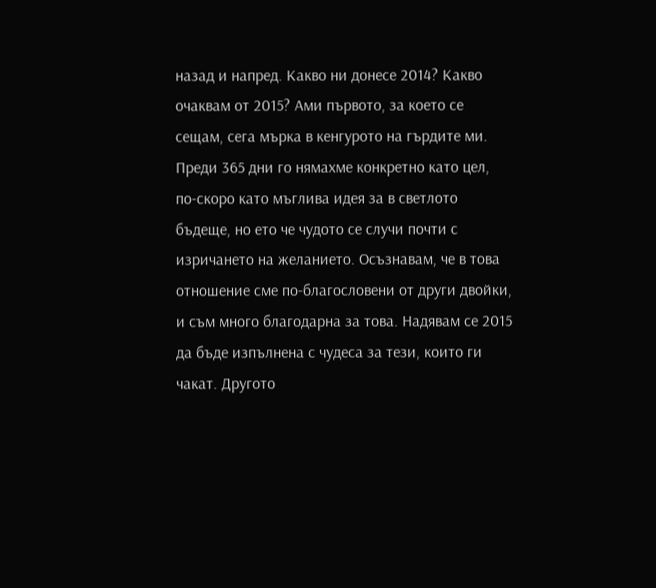назад и напред. Какво ни донесе 2014? Какво очаквам от 2015? Ами първото, за което се сещам, сега мърка в кенгурото на гърдите ми. Преди 365 дни го нямахме конкретно като цел, по-скоро като мъглива идея за в светлото бъдеще, но ето че чудото се случи почти с изричането на желанието. Осъзнавам, че в това отношение сме по-благословени от други двойки, и съм много благодарна за това. Надявам се 2015 да бъде изпълнена с чудеса за тези, които ги чакат. Другото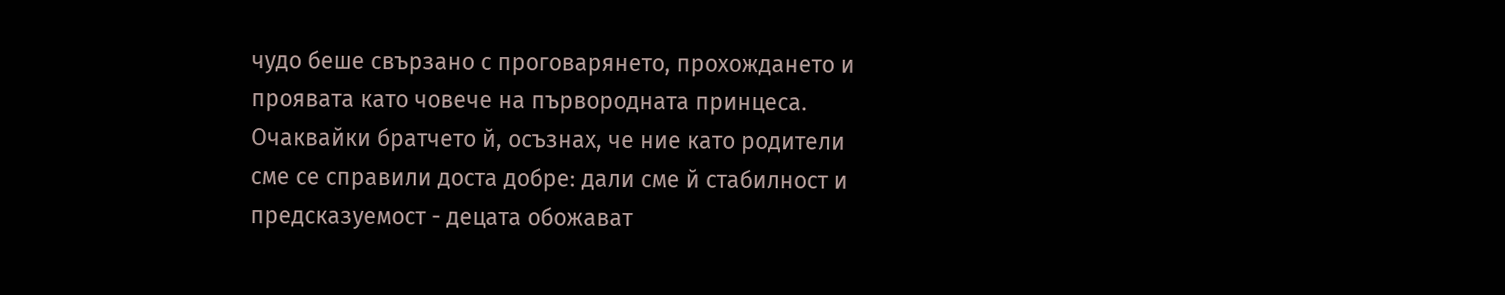чудо беше свързано с проговарянето, прохождането и проявата като човече на първородната принцеса. Очаквайки братчето й, осъзнах, че ние като родители сме се справили доста добре: дали сме й стабилност и предсказуемост - децата обожават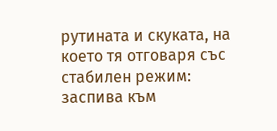рутината и скуката, на което тя отговаря със стабилен режим: заспива към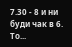7.30 - 8 и ни буди чак в 6. То...